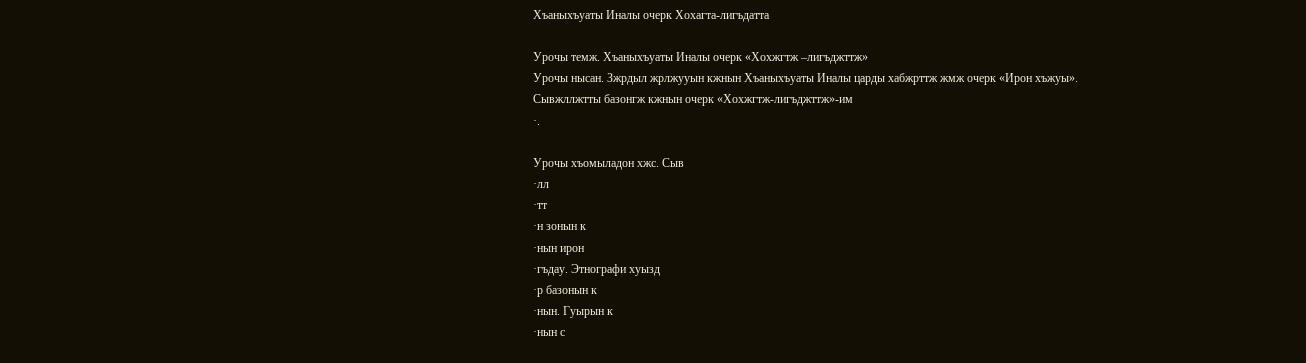Хъаныхъуаты Иналы очерк Хохагта-лигъдатта

Урочы темж. Хъаныхъуаты Иналы очерк «Хохжгтж –лигъджттж»
Урочы нысан. Зжрдыл жрлжууын кжнын Хъаныхъуаты Иналы царды хабжрттж жмж очерк «Ирон хъжуы».
Сывжллжтты базонгж кжнын очерк «Хохжгтж-лигъджттж»-им
·.

Урочы хъомыладон хжс. Сыв
·лл
·тт
·н зонын к
·нын ирон
·гъдау. Этнографи хуызд
·р базонын к
·нын. Гуырын к
·нын с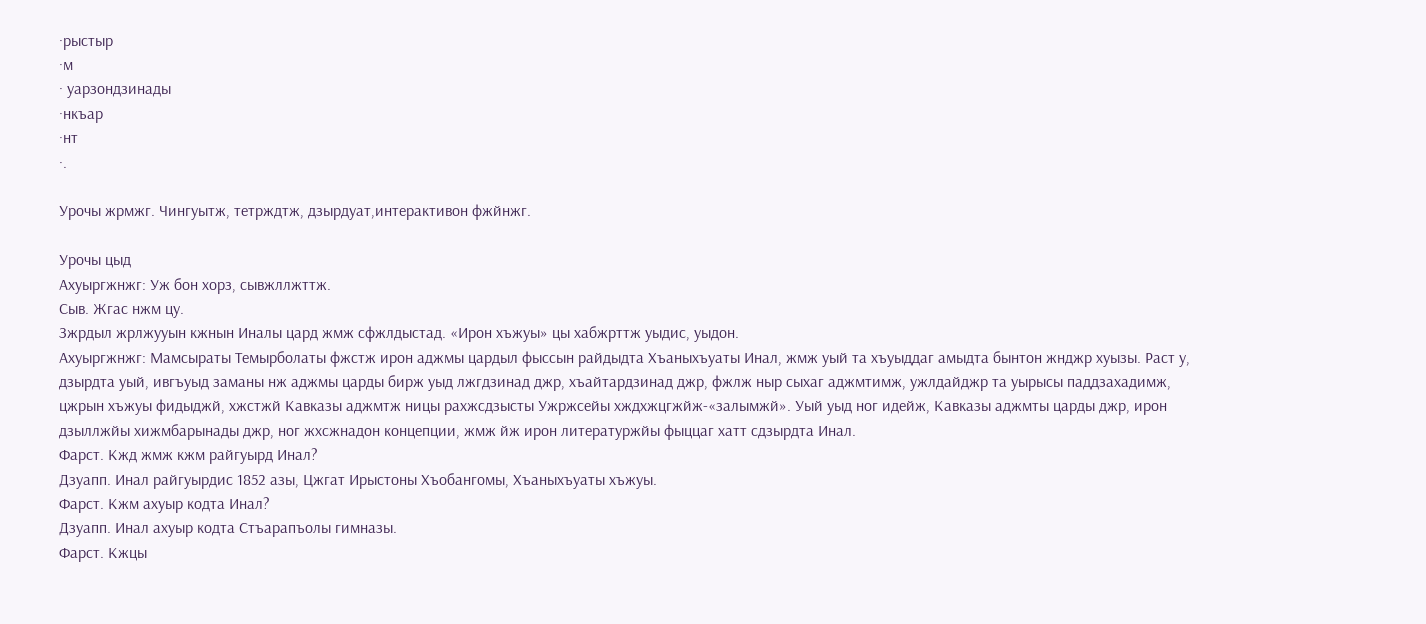·рыстыр
·м
· уарзондзинады
·нкъар
·нт
·.

Урочы жрмжг. Чингуытж, тетрждтж, дзырдуат,интерактивон фжйнжг.

Урочы цыд
Ахуыргжнжг: Уж бон хорз, сывжллжттж.
Сыв. Жгас нжм цу.
Зжрдыл жрлжууын кжнын Иналы цард жмж сфжлдыстад. «Ирон хъжуы» цы хабжрттж уыдис, уыдон.
Ахуыргжнжг: Мамсыраты Темырболаты фжстж ирон аджмы цардыл фыссын райдыдта Хъаныхъуаты Инал, жмж уый та хъуыддаг амыдта бынтон жнджр хуызы. Раст у, дзырдта уый, ивгъуыд заманы нж аджмы царды бирж уыд лжгдзинад джр, хъайтардзинад джр, фжлж ныр сыхаг аджмтимж, ужлдайджр та уырысы паддзахадимж, цжрын хъжуы фидыджй, хжстжй Кавказы аджмтж ницы рахжсдзысты Ужржсейы хждхжцгжйж-«залымжй». Уый уыд ног идейж, Кавказы аджмты царды джр, ирон дзыллжйы хижмбарынады джр, ног жхсжнадон концепции, жмж йж ирон литературжйы фыццаг хатт сдзырдта Инал.
Фарст. Кжд жмж кжм райгуырд Инал?
Дзуапп. Инал райгуырдис 1852 азы, Цжгат Ирыстоны Хъобангомы, Хъаныхъуаты хъжуы.
Фарст. Кжм ахуыр кодта Инал?
Дзуапп. Инал ахуыр кодта Стъарапъолы гимназы.
Фарст. Кжцы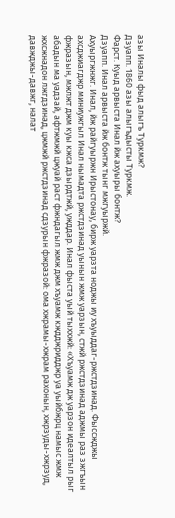азы Иналы фыд алыгъ Туркмж?
Дзуапп. 1860 азы алыгъдысты Туркмж.
Фарст. Куыд арвыста Инал йж ахуыры бонтж?
Дзуапп. Инал арвыста йж бонтж тынг мжгуыржй.
Ахуыргжнжг. Инал, йж райгуыржн Ирыстонау, бирж уарзта ноджы иу хъуыддаг-ржстдзинад. Фыссжджы ахсджиагджр миниужгыл Инал нымадта ржстдзинад уынын жмж уарзын, стжй ржстдзинад аджмы раз зжгъын фжразын, мжлжт джм куы кжса дзырдтжй, ужддар. Инал фыста уый тыххжй: «Хъуамж дж уарзон идеалтыл рыг абадын ма уадзай, афтжмжй цжуай раст фжндагыл жмж джм хъуамж кждджридджр уа уыйбжрц намыс жмж жхсжнадон лжгдзинад, цжмжй ржстдзинад сдзурын фжразой: ома хжрамы-хжрам рахонын, хжрзуды-хжрзуд, давжджы-давжг, налат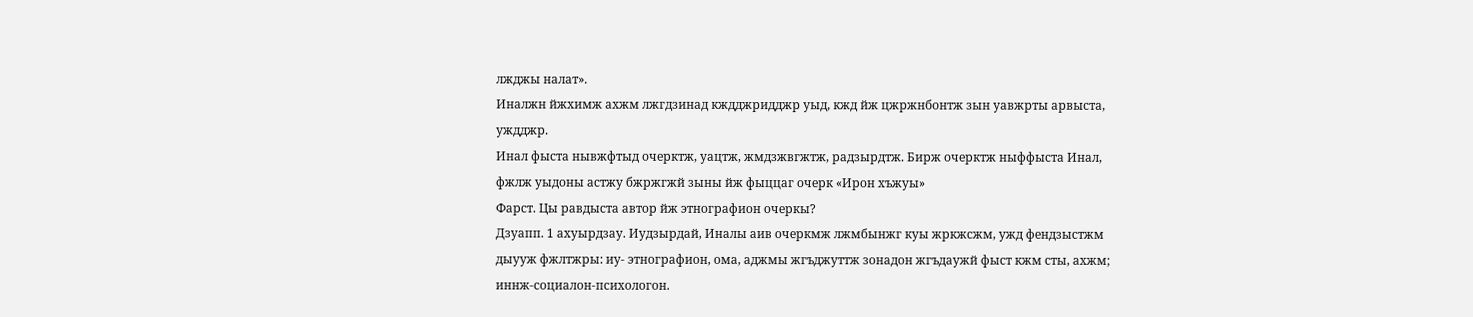лжджы налат».
Иналжн йжхимж ахжм лжгдзинад кждджридджр уыд, кжд йж цжржнбонтж зын уавжрты арвыста, уждджр.
Инал фыста нывжфтыд очерктж, уацтж, жмдзжвгжтж, радзырдтж. Бирж очерктж ныффыста Инал, фжлж уыдоны астжу бжржгжй зыны йж фыццаг очерк «Ирон хъжуы»
Фарст. Цы равдыста автор йж этнографион очеркы?
Дзуапп. 1 ахуырдзау. Иудзырдай, Иналы аив очеркмж лжмбынжг куы жркжсжм, ужд фендзыстжм дыууж фжлтжры: иу- этнографион, ома, аджмы жгъджуттж зонадон жгъдаужй фыст кжм сты, ахжм; иннж-социалон-психологон.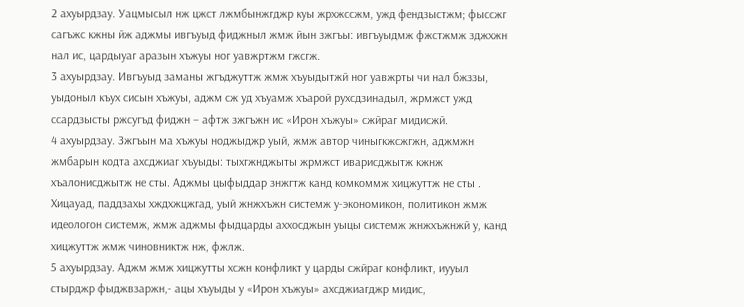2 ахуырдзау. Уацмысыл нж цжст лжмбынжгджр куы жрхжссжм, ужд фендзыстжм; фыссжг сагъжс кжны йж аджмы ивгъуыд фиджныл жмж йын зжгъы: ивгъуыдмж фжстжмж зджхжн нал ис, цардыуаг аразын хъжуы ног уавжртжм гжсгж.
3 ахуырдзау. Ивгъуыд заманы жгъджуттж жмж хъуыдытжй ног уавжрты чи нал бжззы, уыдоныл къух сисын хъжуы, аджм сж уд хъуамж хъарой рухсдзинадыл, жрмжст ужд ссардзысты ржсугъд фиджн – афтж зжгъжн ис «Ирон хъжуы» сжйраг мидисжй.
4 ахуырдзау. Зжгъын ма хъжуы ноджыджр уый, жмж автор чиныгкжсжгжн, аджмжн жмбарын кодта ахсджиаг хъуыды: тыхгжнджыты жрмжст иварисджытж кжнж хъалонисджытж не сты. Аджмы цыфыддар знжгтж канд комкоммж хицжуттж не сты . Хицауад, паддзахы хждхжцжгад, уый жнжхъжн системж у-экономикон, политикон жмж идеологон системж, жмж аджмы фыдцарды аххосджын уыцы системж жнжхъжнжй у, канд хицжуттж жмж чиновниктж нж, фжлж.
5 ахуырдзау. Аджм жмж хицжутты хсжн конфликт у царды сжйраг конфликт, иууыл стырджр фыджвзаржн,- ацы хъуыды у «Ирон хъжуы» ахсджиагджр мидис,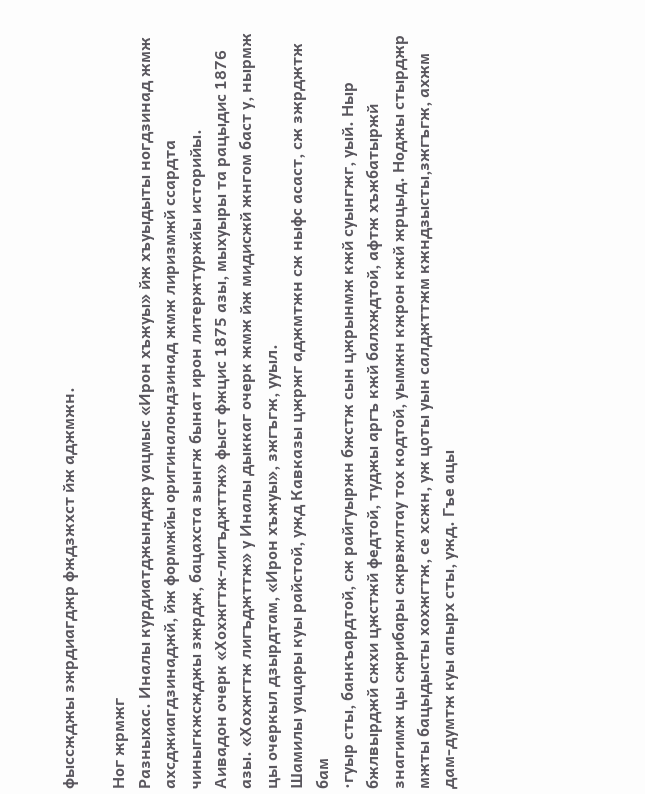фыссжджы зжрдиагджр фждзжхст йж аджмжн.

Ног жрмжг
Разныхас. Иналы курдиатджынджр уацмыс «Ирон хъжуы» йж хъуыдыты ногдзинад жмж ахсджиагдзинаджй, йж формжйы оригиналондзинад жмж лиризмжй ссардта чиныгкжсжджы зжрдж, бацахста зынгж бынат ирон литержтуржйы историйы.
Аивадон очерк «Хохжгтж-лигъджттж» фыст фжцис 1875 азы, мыхуыры та рацыдис 1876 азы. «Хохжгтж лигъджттж» у Иналы дыккаг очерк жмж йж мидисжй жнгом баст у, нырмж цы очеркыл дзырдтам, «Ирон хъжуы», зжгъгж, ууыл.
Шамилы уацары куы райстой, ужд Кавказы цжржг аджмтжн сж ныфс асаст, сж зжрджтж бам
·гуыр сты, банкъардтой, сж райгуыржн бжстж сын цжрынмж кжй суынгжг, уый. Ныр бжлвырджй сжхи цжстжй федтой, туджы аргъ кжй балхждтой, афтж хъжбатыржй знагимж цы сжрибары сжрвжлтау тох кодтой, уымжн кжрон кжй жрцыд. Ноджы стырджр мжты бацыдысты хохжгтж, се хсжн, уж цоты уын салджттжм кжндзысты,зжгъгж, ахжм дам-думтж куы апырх сты, ужд. Гъе ацы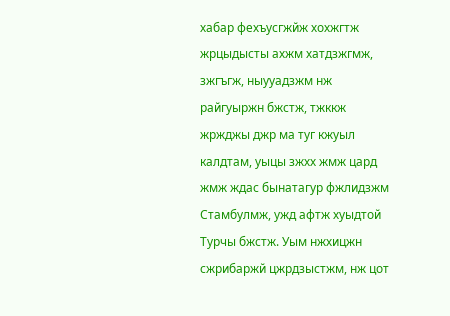хабар фехъусгжйж хохжгтж жрцыдысты ахжм хатдзжгмж, зжгъгж, ныууадзжм нж райгуыржн бжстж, тжккж жржджы джр ма туг кжуыл калдтам, уыцы зжхх жмж цард жмж ждас бынатагур фжлидзжм Стамбулмж, ужд афтж хуыдтой Турчы бжстж. Уым нжхицжн сжрибаржй цжрдзыстжм, нж цот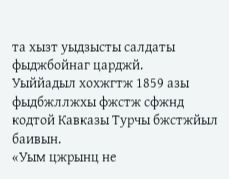та хызт уыдзысты салдаты фыджбойнаг царджй.
Уыййадыл хохжгтж 1859 азы фыдбжллжхы фжстж сфжнд кодтой Кавказы Турчы бжстжйыл баивын.
«Уым цжрынц не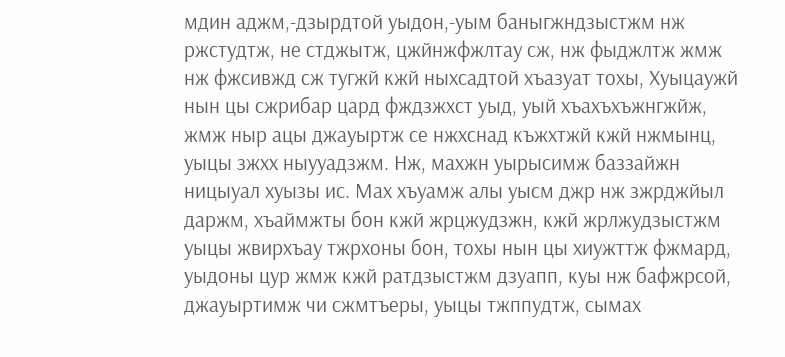мдин аджм,-дзырдтой уыдон,-уым баныгжндзыстжм нж ржстудтж, не стджытж, цжйнжфжлтау сж, нж фыджлтж жмж нж фжсивжд сж тугжй кжй ныхсадтой хъазуат тохы, Хуыцаужй нын цы сжрибар цард фждзжхст уыд, уый хъахъхъжнгжйж, жмж ныр ацы джауыртж се нжхснад къжхтжй кжй нжмынц, уыцы зжхх ныууадзжм. Нж, махжн уырысимж баззайжн ницыуал хуызы ис. Мах хъуамж алы уысм джр нж зжрджйыл даржм, хъаймжты бон кжй жрцжудзжн, кжй жрлжудзыстжм уыцы жвирхъау тжрхоны бон, тохы нын цы хиужттж фжмард, уыдоны цур жмж кжй ратдзыстжм дзуапп, куы нж бафжрсой, джауыртимж чи сжмтъеры, уыцы тжппудтж, сымах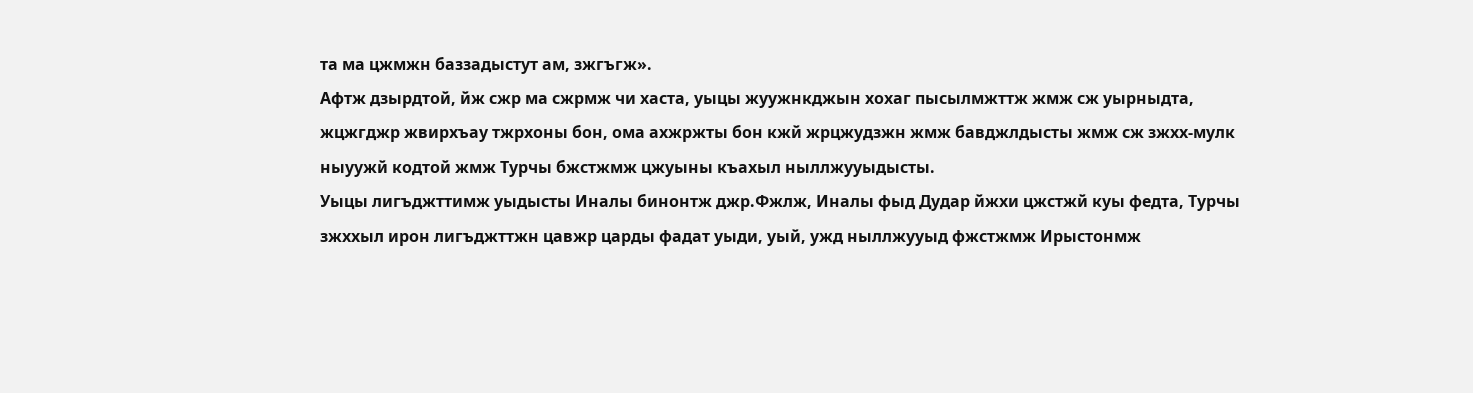та ма цжмжн баззадыстут ам, зжгъгж».
Афтж дзырдтой, йж сжр ма сжрмж чи хаста, уыцы жуужнкджын хохаг пысылмжттж жмж сж уырныдта, жцжгджр жвирхъау тжрхоны бон, ома ахжржты бон кжй жрцжудзжн жмж бавджлдысты жмж сж зжхх-мулк ныуужй кодтой жмж Турчы бжстжмж цжуыны къахыл ныллжууыдысты.
Уыцы лигъджттимж уыдысты Иналы бинонтж джр.Фжлж, Иналы фыд Дудар йжхи цжстжй куы федта, Турчы зжххыл ирон лигъджттжн цавжр царды фадат уыди, уый, ужд ныллжууыд фжстжмж Ирыстонмж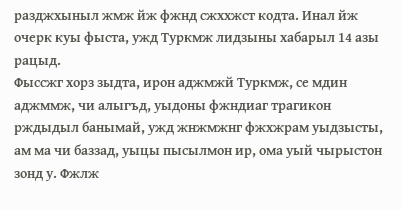разджхыныл жмж йж фжнд сжххжст кодта. Инал йж очерк куы фыста, ужд Туркмж лидзыны хабарыл 14 азы рацыд.
Фыссжг хорз зыдта, ирон аджмжй Туркмж, се мдин аджммж, чи алыгъд, уыдоны фжндиаг трагикон рждыдыл банымай, ужд жнжмжнг фжхжрам уыдзысты, ам ма чи баззад, уыцы пысылмон ир, ома уый чырыстон зонд у. Фжлж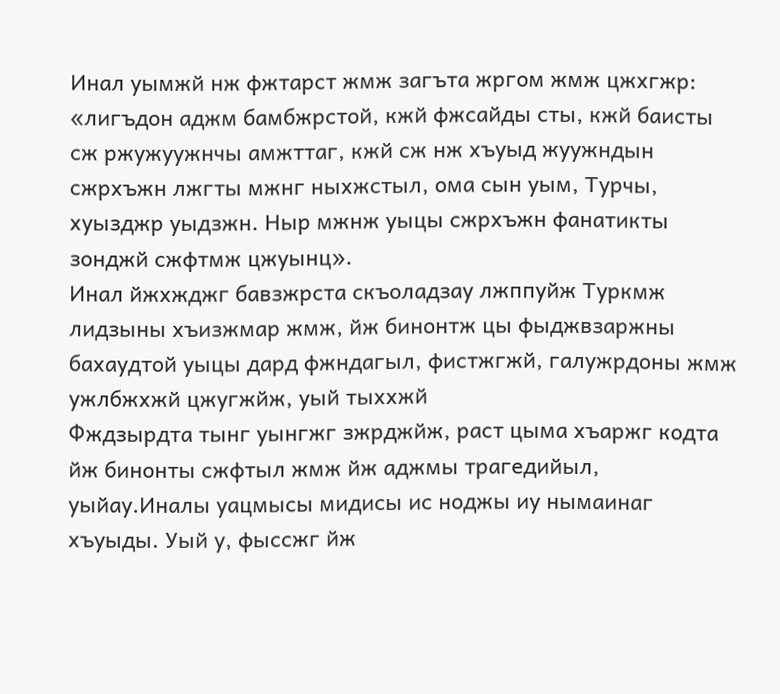Инал уымжй нж фжтарст жмж загъта жргом жмж цжхгжр: «лигъдон аджм бамбжрстой, кжй фжсайды сты, кжй баисты сж ржужуужнчы амжттаг, кжй сж нж хъуыд жуужндын сжрхъжн лжгты мжнг ныхжстыл, ома сын уым, Турчы, хуызджр уыдзжн. Ныр мжнж уыцы сжрхъжн фанатикты зонджй сжфтмж цжуынц».
Инал йжхжджг бавзжрста скъоладзау лжппуйж Туркмж лидзыны хъизжмар жмж, йж бинонтж цы фыджвзаржны бахаудтой уыцы дард фжндагыл, фистжгжй, галужрдоны жмж ужлбжхжй цжугжйж, уый тыххжй
Фждзырдта тынг уынгжг зжрджйж, раст цыма хъаржг кодта йж бинонты сжфтыл жмж йж аджмы трагедийыл, уыйау.Иналы уацмысы мидисы ис ноджы иу нымаинаг хъуыды. Уый у, фыссжг йж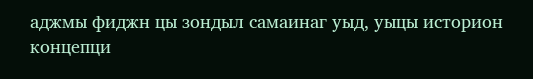аджмы фиджн цы зондыл самаинаг уыд, уыцы историон концепци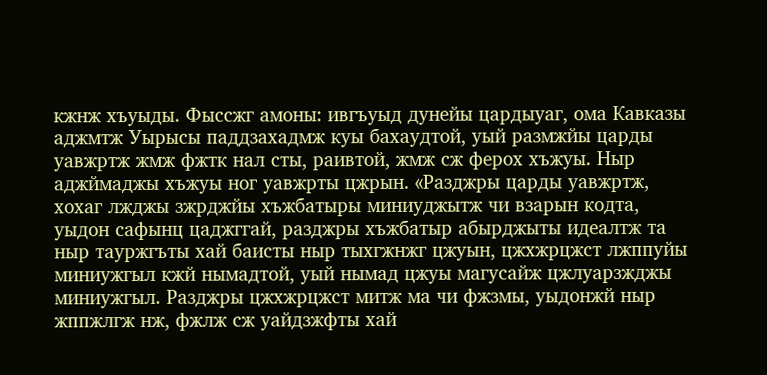кжнж хъуыды. Фыссжг амоны: ивгъуыд дунейы цардыуаг, ома Кавказы аджмтж Уырысы паддзахадмж куы бахаудтой, уый размжйы царды уавжртж жмж фжтк нал сты, раивтой, жмж сж ферох хъжуы. Ныр аджймаджы хъжуы ног уавжрты цжрын. «Разджры царды уавжртж, хохаг лжджы зжрджйы хъжбатыры миниуджытж чи взарын кодта, уыдон сафынц цаджггай, разджры хъжбатыр абырджыты идеалтж та ныр тауржгъты хай баисты ныр тыхгжнжг цжуын, цжхжрцжст лжппуйы миниужгыл кжй нымадтой, уый нымад цжуы магусайж цжлуарзжджы миниужгыл. Разджры цжхжрцжст митж ма чи фжзмы, уыдонжй ныр жппжлгж нж, фжлж сж уайдзжфты хай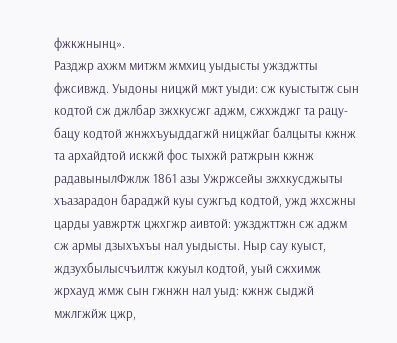фжкжнынц».
Разджр ахжм митжм жмхиц уыдысты ужзджтты фжсивжд. Уыдоны ницжй мжт уыди: сж куыстытж сын кодтой сж джлбар зжхкусжг аджм, сжхжджг та рацу-бацу кодтой жнжхъуыддагжй ницжйаг балцыты кжнж та архайдтой искжй фос тыхжй ратжрын кжнж радавынылФжлж 1861 азы Ужржсейы зжхкусджыты хъазарадон бараджй куы сужгъд кодтой, ужд жхсжны царды уавжртж цжхгжр аивтой: ужзджттжн сж аджм сж армы дзыхъхъы нал уыдысты. Ныр сау куыст, ждзухбылысчъилтж кжуыл кодтой, уый сжхимж жрхауд жмж сын гжнжн нал уыд: кжнж сыджй мжлгжйж цжр,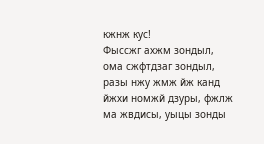кжнж кус!
Фыссжг ахжм зондыл, ома сжфтдзаг зондыл, разы нжу жмж йж канд йжхи номжй дзуры, фжлж ма жвдисы, уыцы зонды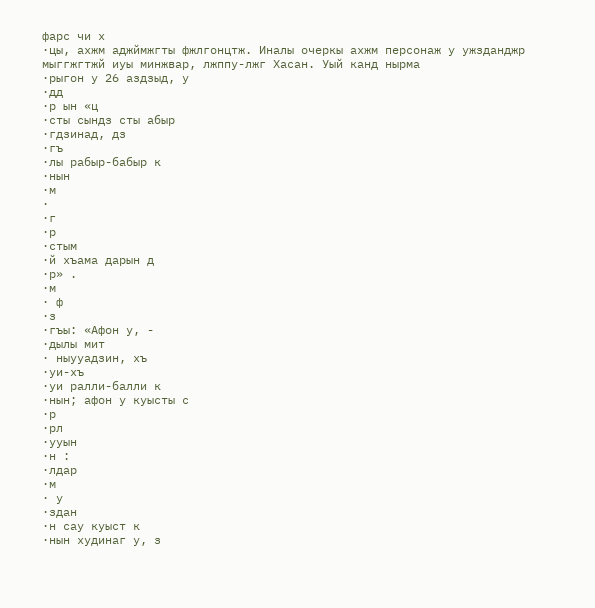фарс чи х
·цы, ахжм аджймжгты фжлгонцтж. Иналы очеркы ахжм персонаж у ужзданджр мыггжгтжй иуы минжвар, лжппу-лжг Хасан. Уый канд нырма
·рыгон у 26 аздзыд, у
·дд
·р ын «ц
·сты сындз сты абыр
·гдзинад, дз
·гъ
·лы рабыр-бабыр к
·нын
·м
·
·г
·р
·стым
·й хъама дарын д
·р» .
·м
· ф
·з
·гъы: «Афон у, -
·дылы мит
· ныууадзин, хъ
·уи-хъ
·уи ралли-балли к
·нын; афон у куысты с
·р
·рл
·ууын
·н :
·лдар
·м
· у
·здан
·н сау куыст к
·нын худинаг у, з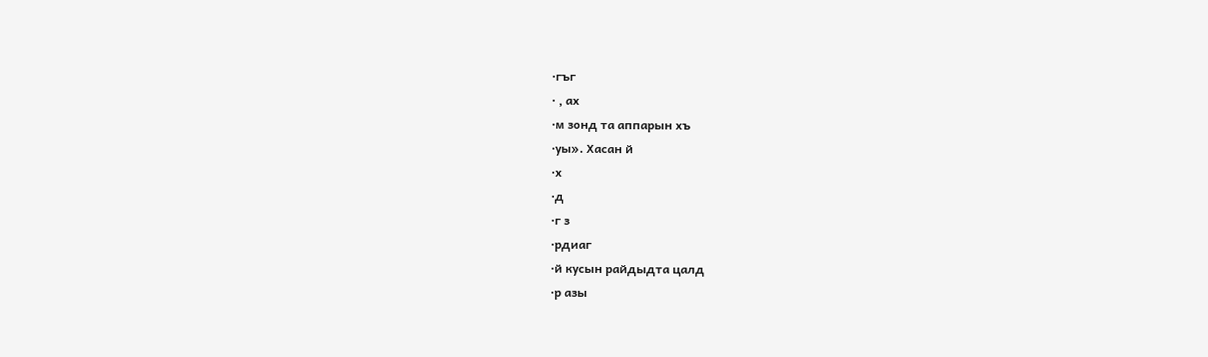·гъг
· , ах
·м зонд та аппарын хъ
·уы». Хасан й
·х
·д
·г з
·рдиаг
·й кусын райдыдта цалд
·р азы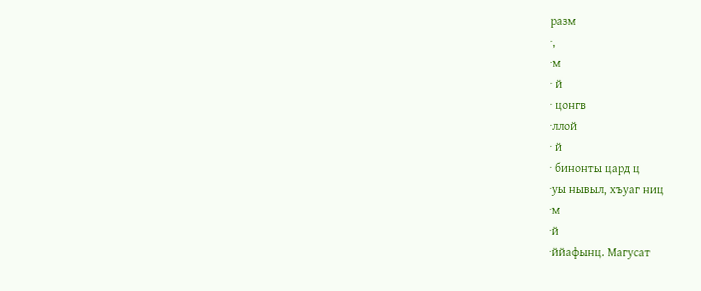разм
·,
·м
· й
· цонгв
·ллой
· й
· бинонты цард ц
·уы нывыл, хъуаг ниц
·м
·й
·ййафынц. Магусат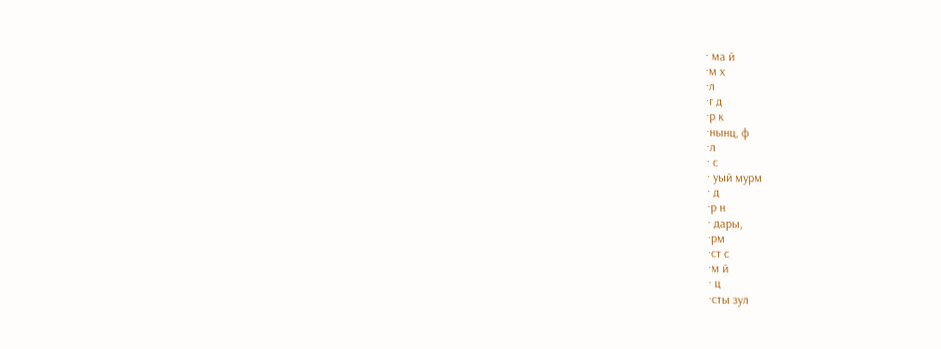· ма й
·м х
·л
·г д
·р к
·нынц, ф
·л
· с
· уый мурм
· д
·р н
· дары,
·рм
·ст с
·м й
· ц
·сты зул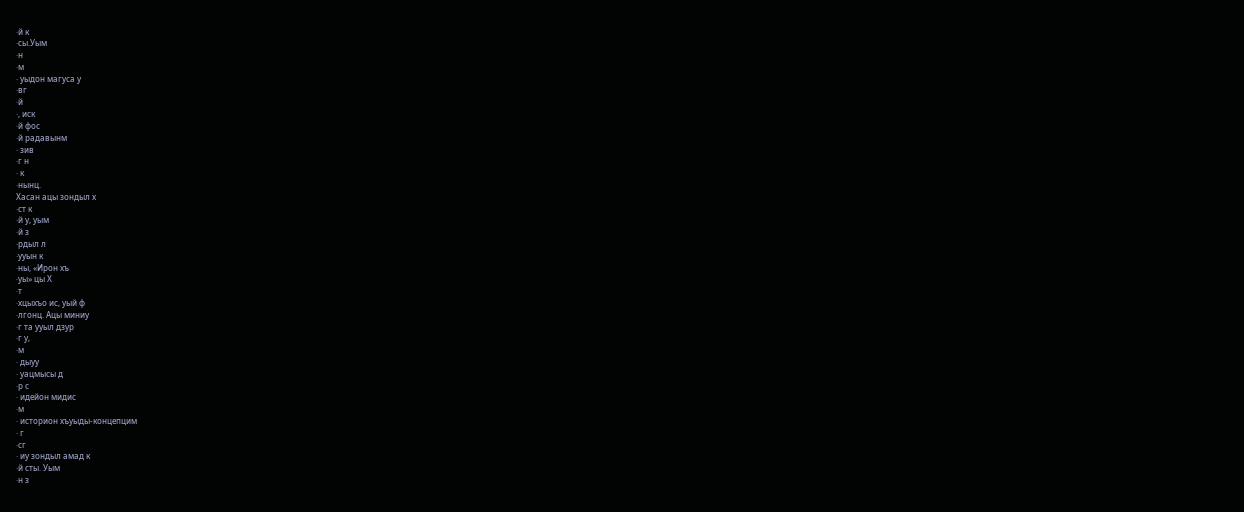·й к
·сы.Уым
·н
·м
· уыдон магуса у
·вг
·й
·, иск
·й фос
·й радавынм
· зив
·г н
· к
·нынц.
Хасан ацы зондыл х
·ст к
·й у, уым
·й з
·рдыл л
·ууын к
·ны, «Ирон хъ
·уы» цы Х
·т
·хцыхъо ис, уый ф
·лгонц. Ацы миниу
·г та ууыл дзур
·г у,
·м
· дыуу
· уацмысы д
·р с
· идейон мидис
·м
· историон хъуыды-концепцим
· г
·сг
· иу зондыл амад к
·й сты. Уым
·н з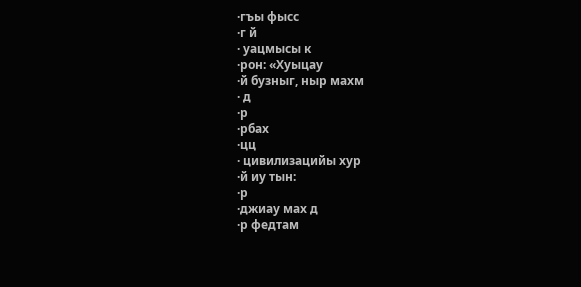·гъы фысс
·г й
· уацмысы к
·рон: «Хуыцау
·й бузныг, ныр махм
· д
·р
·рбах
·цц
· цивилизацийы хур
·й иу тын:
·р
·джиау мах д
·р федтам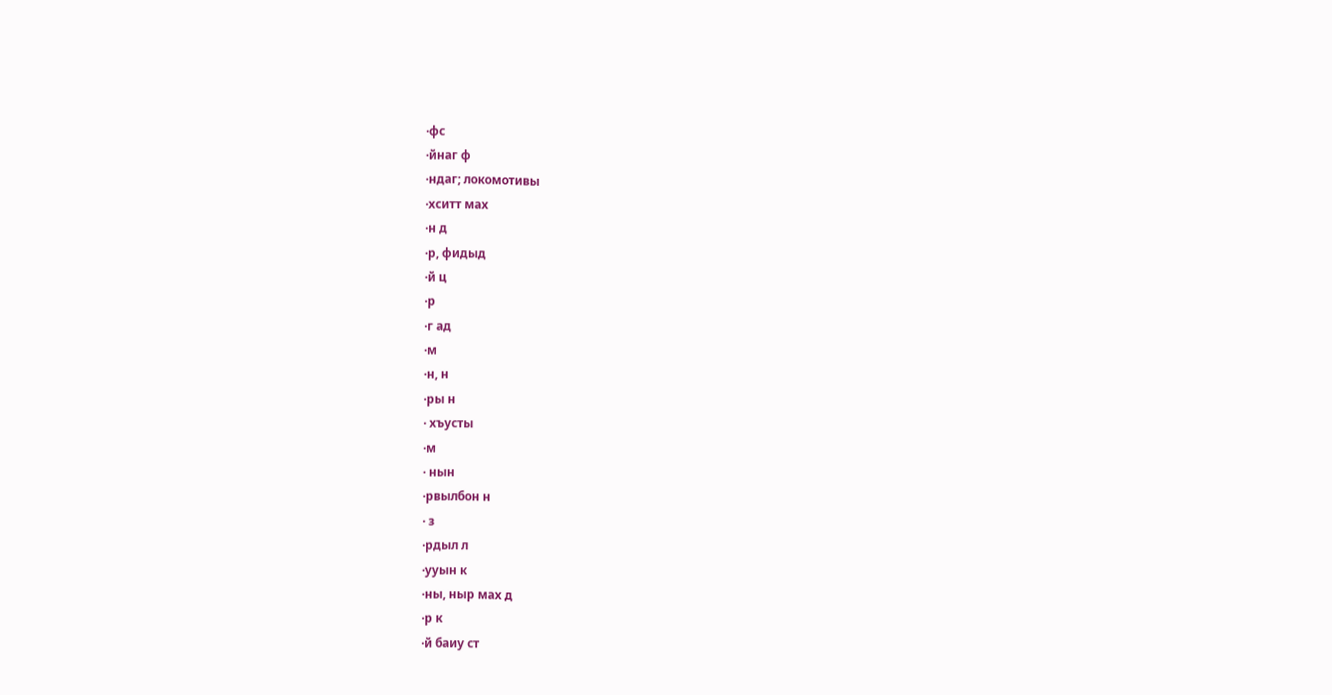·фс
·йнаг ф
·ндаг; локомотивы
·хситт мах
·н д
·р, фидыд
·й ц
·р
·г ад
·м
·н, н
·ры н
· хъусты
·м
· нын
·рвылбон н
· з
·рдыл л
·ууын к
·ны, ныр мах д
·р к
·й баиу ст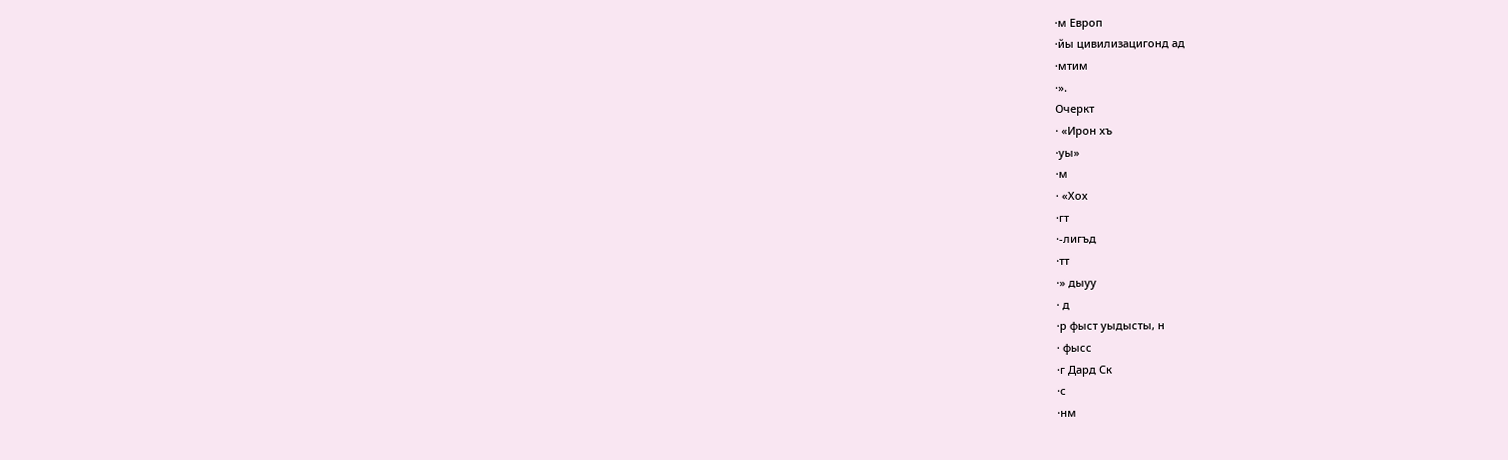·м Европ
·йы цивилизацигонд ад
·мтим
·».
Очеркт
· «Ирон хъ
·уы»
·м
· «Хох
·гт
·-лигъд
·тт
·» дыуу
· д
·р фыст уыдысты, н
· фысс
·г Дард Ск
·с
·нм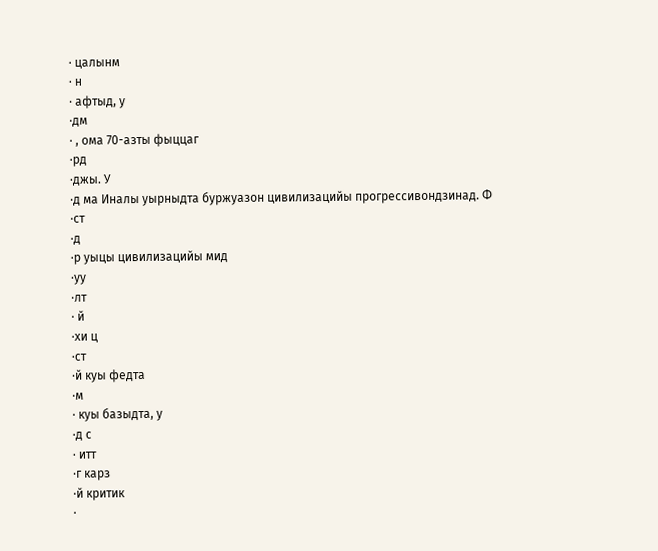· цалынм
· н
· афтыд, у
·дм
· , ома 70-азты фыццаг
·рд
·джы. У
·д ма Иналы уырныдта буржуазон цивилизацийы прогрессивондзинад. Ф
·ст
·д
·р уыцы цивилизацийы мид
·уу
·лт
· й
·хи ц
·ст
·й куы федта
·м
· куы базыдта, у
·д с
· итт
·г карз
·й критик
·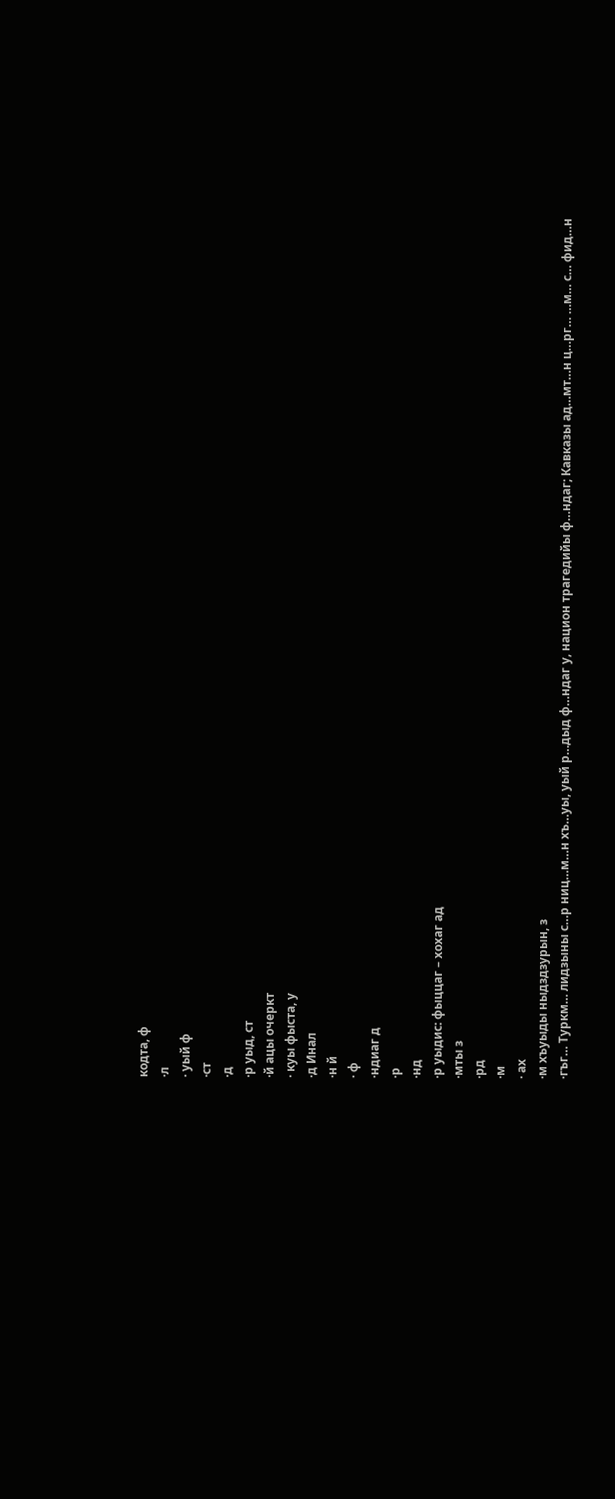кодта, ф
·л
· уый ф
·ст
·д
·р уыд, ст
·й ацы очеркт
· куы фыста, у
·д Инал
·н й
· ф
·ндиаг д
·р
·нд
·р уыдис: фыццаг – хохаг ад
·мты з
·рд
·м
· ах
·м хъуыды ныдздзурын, з
·гъг… Туркм… лидзыны с…р ниц…м…н хъ…уы, уый р…дыд ф…ндаг у, национ трагедийы ф…ндаг; Кавказы ад…мт…н ц…рг… …м… с… фид…н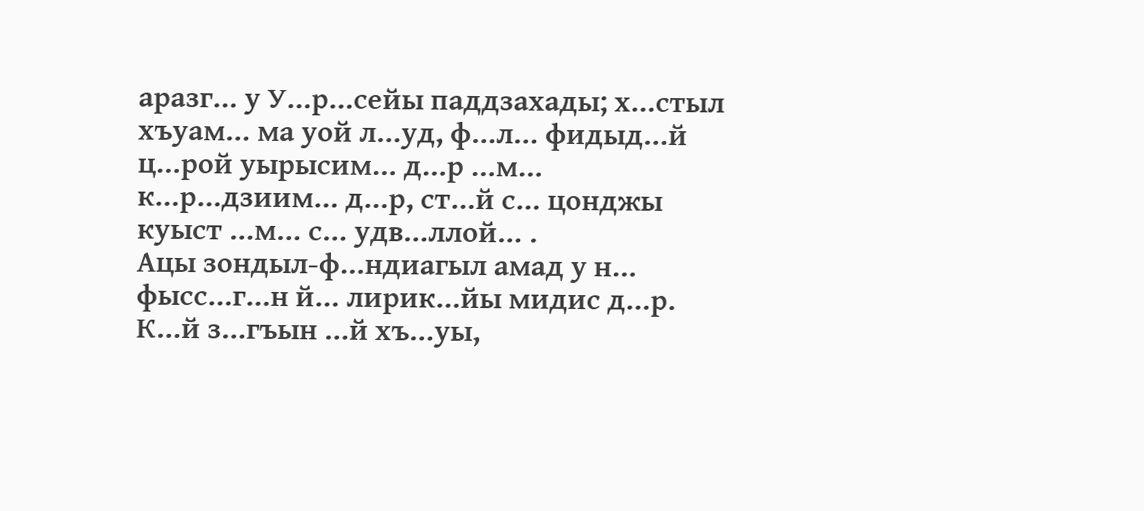аразг… у У…р…сейы паддзахады; х…стыл хъуам… ма уой л…уд, ф…л… фидыд…й ц…рой уырысим… д…р …м… к…р…дзиим… д…р, ст…й с… цонджы куыст …м… с… удв…ллой… .
Ацы зондыл-ф…ндиагыл амад у н… фысс…г…н й… лирик…йы мидис д…р. К…й з…гъын …й хъ…уы,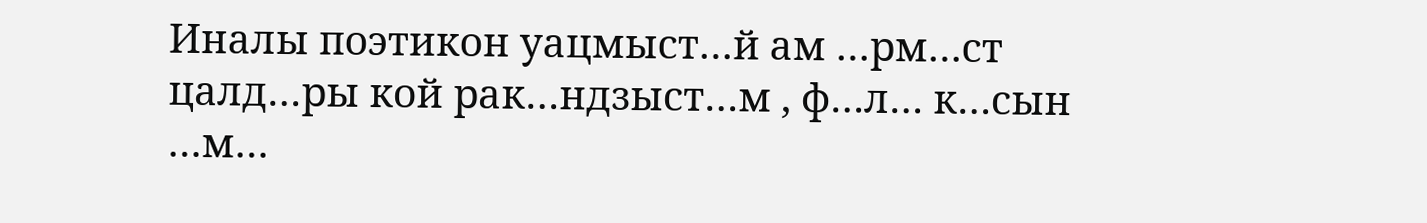Иналы поэтикон уацмыст…й ам …рм…ст цалд…ры кой рак…ндзыст…м , ф…л… к…сын …м…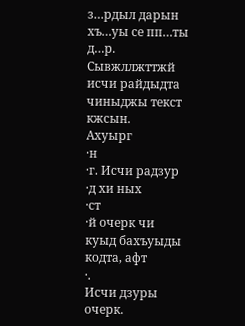з…рдыл дарын хъ…уы се пп…ты д…р.
Сывжллжттжй исчи райдыдта чиныджы текст кжсын.
Ахуырг
·н
·г. Исчи радзур
·д хи ных
·ст
·й очерк чи куыд бахъуыды кодта, афт
·.
Исчи дзуры очерк.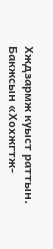Хждзармж куыст раттын.
Бакжсын «Хохжгтж-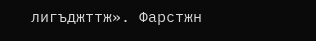лигъджттж». Фарстжн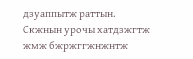дзуаппытж раттын.
Скжнын урочы хатдзжгтж жмж бжржггжнжнтж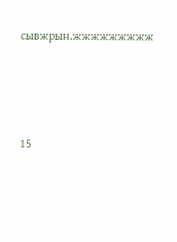сывжрын.жжжжжжжжж




15